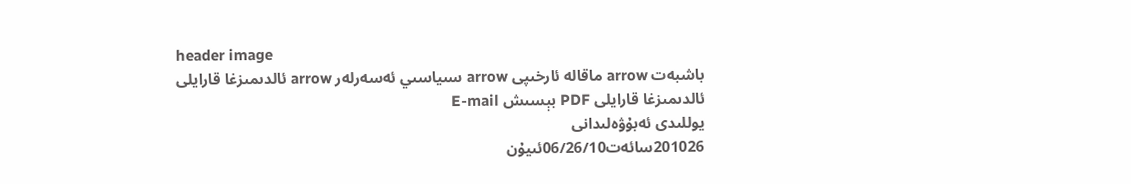header image
باشبەت arrow ماقالە ئارخىپى arrow سىياسىي ئەسەرلەر arrow ئالدىمىزغا قارايلى
ئالدىمىزغا قارايلى PDF بېسىش E-mail
يوللىدى ئەبۇۋەلىدانى
201026سائەت06/26/10ئىيۇن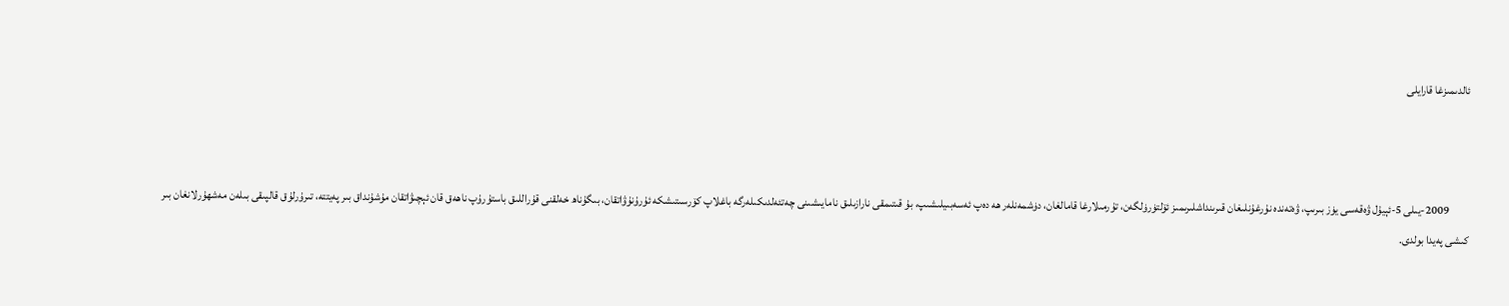ئالدىمىزغا قارايلى



         2009-يىلى 5-ئېيۇل ۋەقەسى يۈز بىرىپ، ۋەتەندە نۇرغۇنلىغان قىرىنداشلىرىمىز ئۆلتۈرۈلگەن، تۇرمىلارغا قامالغان، دۈشمەنلەر ھە دەپ ئەسەبىيلىشىپ، بۇ قىتىمقى نارازىلىق نامايىشىنى چەتئەلدىكىلەرگە باغلاپ كۆرسىتىشكە ئۇرۇنۇۋاتقان، بىگۇناھ خەلقنى قۇراللىق باستۇرۇپ ناھەق قان ئېچىۋاتقان مۇشۇنداق بىر پەيتتە، تىرۇرلۇق قالپىقى بىلەن مەشھۇرلانغان بىر كىشى پەيدا بولدى.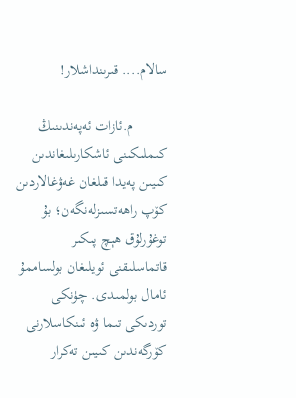سالام.... قىرىنداشلار!

         م.ئازات ئەپەندىنىڭ كىملىكىنى ئاشكارىلىغاندىن كىيىن پەيدا قىلغان غەۋغالاردىن كۆپ راھەتسىزلەنگەن؛ بۇ توغۇرلۇق ھېچ پىكىر قاتماسلىقنى ئويلىغان بولساممۇ ئامال بولمىدى. چۈنكى توردىكى تىما ۋە ئىنكاسلارنى كۆرگەندىن كىيىن تەكرار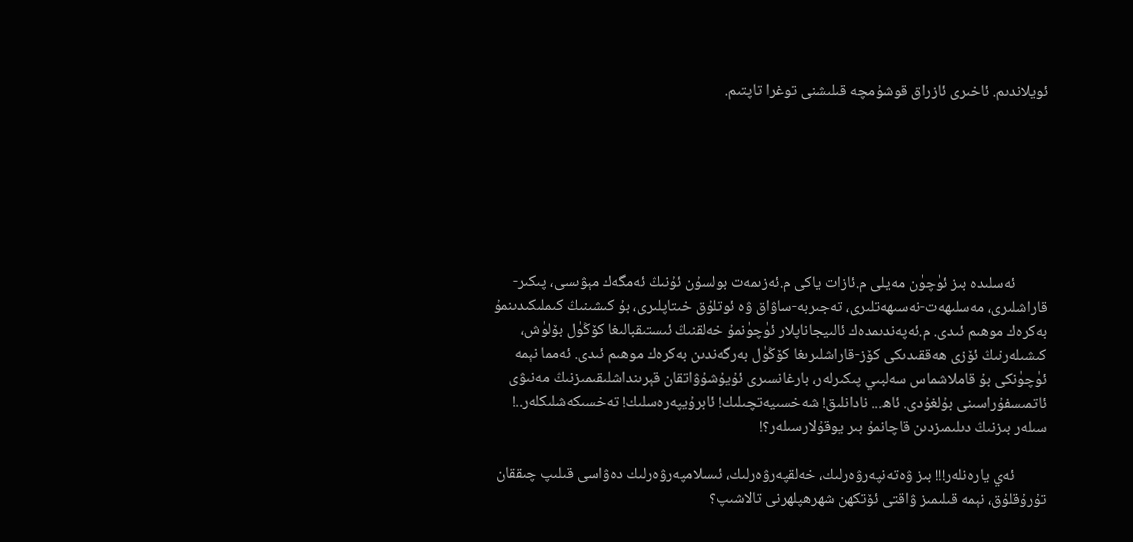ئويلاندىم. ئاخىرى ئازراق قوشۇمچە قىلىشنى توغرا تاپتىم.







         ئەسلىدە بىز ئۈچۈن مەيلى م.ئازات ياكى م.ئەزىمەت بولسۇن ئۇنىڭ ئەمگەك مېۋىسى، پىكىر-قاراشلىرى، مەسلىھەت-نەسىھەتلىرى، تەجىربە-ساۋاق ۋە ئوتلۇق خىتاپلىرى، بۇ كىشىنىڭ كىملىكىدىنمۇ بەكرەك موھىم ئىدى. م.ئەپەندىمدەك ئالىيجاناپلار ئۈچۈنمۇ خەلقنىڭ ئىستىقبالىغا كۆڭۈل بۆلۈش، كىشىلەرنىڭ ئۆزى ھەققىدىكى كۆز-قاراشلىرىغا كۆڭۈل بەرگەندىن بەكرەك موھىم ئىدى. ئەمما نېمە ئۈچۈنكى بۇ قاملاشماس سەلبىي پىكىرلەر، بارغانسىرى ئۇيۇشۇۋاتقان قېرىنداشلىقىمىزنىڭ مەنىۋى ئاتمىسفۇراسىنى بۇلغۇدى. ئاھ... نادانلىق! شەخسىيەتچىلىك! ئابرۇيپەرەسلىك! تەخسىكەشلىكلەر..! سىلەر بىزنىڭ دىلىمىزدىن قاچانمۇ بىر يوقۇلارسىلەر؟!

         ئەي يارەنلەر!!! بىز ۋەتەنپەرۋەرلىك، خەلقپەرۋەرلىك، ئىسلامپەرۋەرلىك دەۋاسى قىلىپ چىققان تۇرۇقلۇق، نېمە قىلىمىز ۋاقتى ئۆتكهن شهرهپلهرنى تالاشىپ؟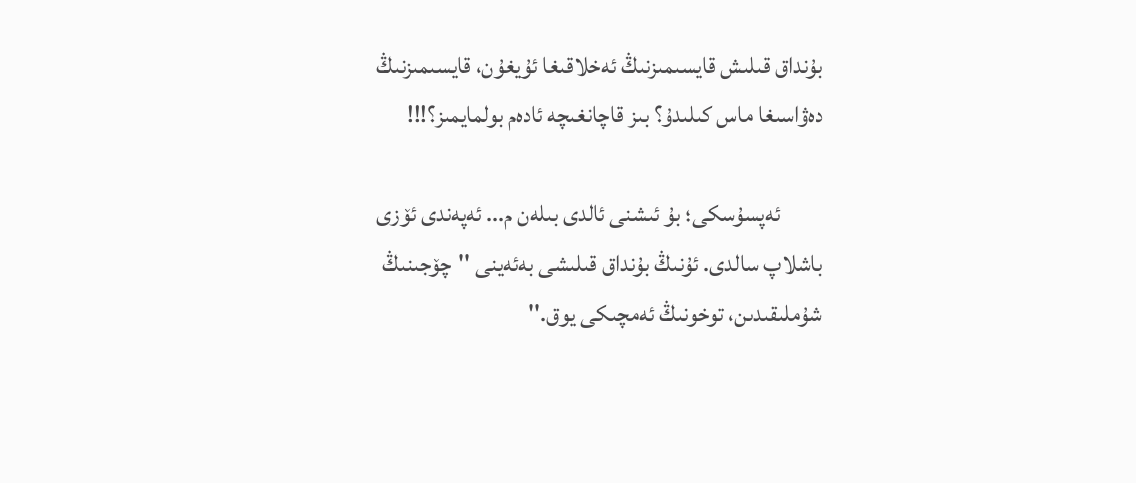بۇنداق قىلىش قايسىمىزنىڭ ئەخلاقىغا ئۇيغۇن، قايسىمىزنىڭ دەۋاسىغا ماس كىلىدۇ؟ بىز قاچانغىچە ئادەم بولمايمىز؟!!!

         ئەپسۇسكى؛ بۇ ئىشنى ئالدى بىلەن م... ئەپەندى ئۆزى باشلاپ سالدى. ئۇنىڭ بۇنداق قىلىشى بەئەينى ''چۆجىنىڭ شۇملىقىدىن، توخونىڭ ئەمچىكى يوق.''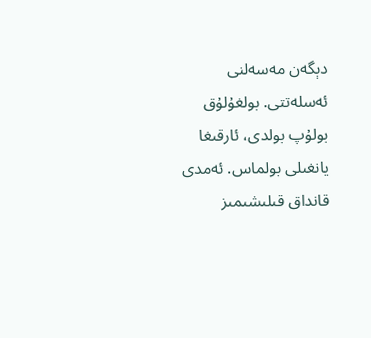دېگەن مەسەلنى ئەسلەتتى. بولغۇلۇق بولۇپ بولدى، ئارقىغا يانغىلى بولماس. ئەمدى قانداق قىلىشىمىز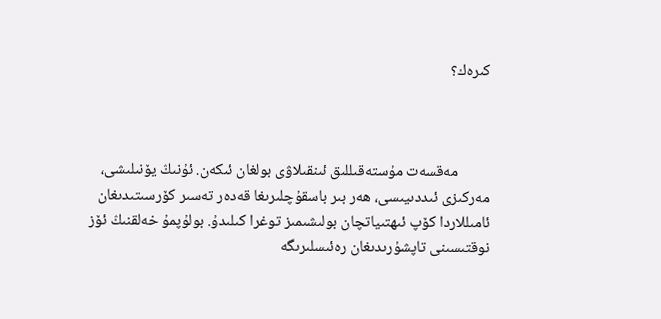كىرەك؟



         مەقسەت مۇستەقىللىق ئىنقىلاۋى بولغان ئىكەن. ئۇنىڭ يۆنىلىشى، مەركىزى ئىددىيىسى، ھەر بىر باسقۇچلىرىغا قەدەر تەسىر كۆرسىتىدىغان ئامىللاردا كۆپ ئىھتىياتچان بولىشىمىز توغرا كىلىدۇ. بولۇپمۇ خەلقنىڭ ئۆز نوقتىسىنى تاپشۇرىدىغان رەئىسلىرىگە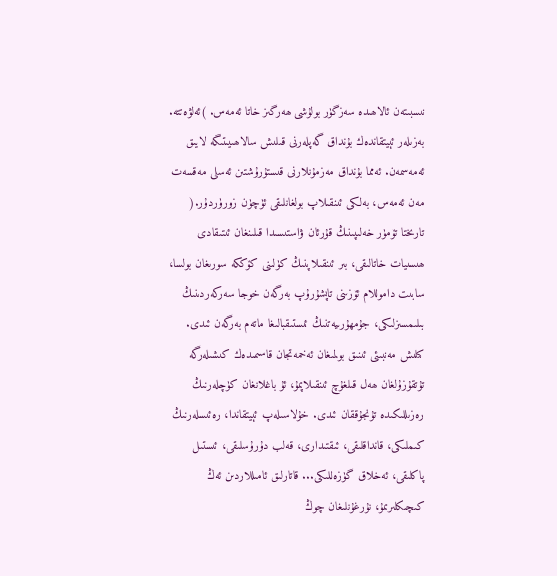نىسبىتەن ئالاھىدە سەزگۈر بولۇشى ھەرگىز خاتا ئەمەس. )ئەلۋەتتە. بەزىلەر ئېيتقاندەك بۇنداق گەپلەرنى قىلىش سالاھىيىتىگە لايىق ئەمەسمەن. ئەمما بۇنداق مەزمۇنلارنى قىستۇرۇشتىن ئەسلى مەقسەت مەن ئەمەس، بەلكى ئىنقىلاپ بولغانلىقى ئۈچۈن زورۈردۇر.( تارىختا تۆمۈر خەلىپىنىڭ قۇرئان ۋاستىسىدا قىلىنغان ئىتىقادى ھىسىيات خاتالىقى، بىر ئىنقىلاپنىڭ كۈلىنى كۆككە سورىغان بولسا، سابىت داموللام ئۆزىنى تاپشۇرۇپ بەرگەن خوجا سەركەردىنىڭ بىلىمسىزلىكى، جۇمھۇرىيەتنىڭ ئىستىقبالىغا ماتەم بەرگەن ئىدى. كىلىش مەنبىئى ئىنىق بولمىغان ئەخمەتجان قاسىمىدەك كىشىلەرگە تۇتقۇزۇلغان ھەل قىلغۇچ ئىنقىلاپمۇ، ئۇ باغلانغان كۈچلەرنىڭ رەزىللىكىدە تۇنجۇققان ئىدى. خۇلاسىلەپ ئېيتقاندا، رەئىسلەرنىڭ كىملىكى، قانداقلىقى، ئىقتىدارى، قەلب دۇرۇسلىقى، ئىستىل پاكلىقى، ئەخلاق گۈزەللىكى... قاتارلىق ئامىللاردىن ئەڭ كىچىكلىرىمۇ، نۇرغۇنلىغان چوڭ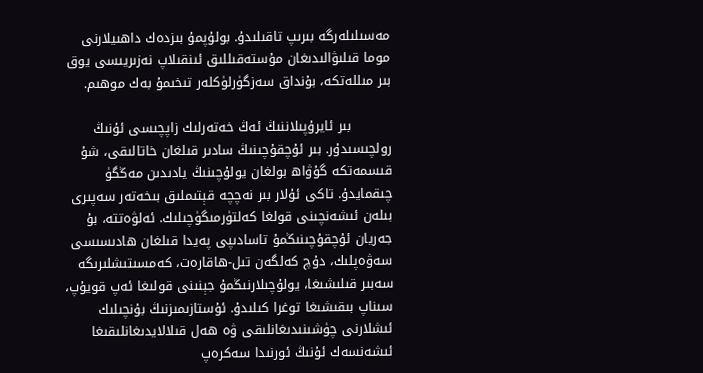مەسىلىلەرگە بىرىپ تاقىلىدۇ. بولۇپمۇ بىزدەك داھىيلارنى موما قىلىۋالىدىغان مۇستەقىللىق ئىنقىلاپ نەزىريىسى يوق بىر مىللەتكە، بۇنداق سەزگۈرلۈكلەر تىخىمۇ بەك موھىم.

         بىر ئايرۇپىلاننىڭ ئەڭ خەتەرلىك زاپچىسى ئۇنىڭ رولچىسىدۇر. بىر ئۇچقۇچىنىڭ سادىر قىلغان خاتالىقى، شۇ قىسمەتكە گۇۋاھ بولغان يولۇچىنىڭ يادىدىن مەڭگۈ چىقمايدۇ. تاكى ئۇلار بىر نەچچە قېتىملىق بىخەتەر سەپىرى بىلەن ئىشەنچىنى قولغا كەلتۈرمىگۈچىلىك. ئەلۋەتتە، بۇ جەريان ئۇچقۇچىنىڭمۇ تاسادىپى پەيدا قىلغان ھادىسىسى سەۋەپلىك، دۇچ كەلگەن تىل-ھاقارەت، كەمسىتىشلىرىگە سەبىر قىلىشىغا، يولۇچىلارنىڭمۇ جېنىنى قولىغا ئەپ قويۇپ، سىناپ بىقىشىغا توغرا كىلىدۇ. ئۇستازىمىزنىڭ بۇنچىلىك ئىشلارنى چۈشىنىدىغانلىقى ۋە ھەل قىلالايدىغانلىقىغا ئىشەنسەك ئۇنىڭ ئورنىدا سەكرەپ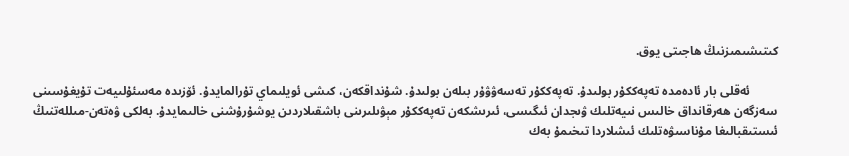كىتىشىمىزنىڭ ھاجىتى يوق.

         ئەقلى بار ئادەمدە تەپەككۇر بولىدۇ. تەپەككۇر تەسەۋۋۇر بىلەن بولىدۇ. شۇنداقكەن، كىشى ئويلىماي تۇرالمايدۇ. ئۆزىدە مەسئۇلىيەت تۇيغۇسىنى سەزگەن ھەرقانداق خالىس نىيەتلىك ۋىجدان ئىگىسى، ئىرىشكەن تەپەككۇر مېۋىلىرىنى باشقىلاردىن يوشۇرۇشنى خالىمايدۇ. بەلكى ۋەتەن-مىللەتنىڭ ئىستىقبالىغا مۇناسىۋەتلىك ئىشلاردا تىخىمۇ بەك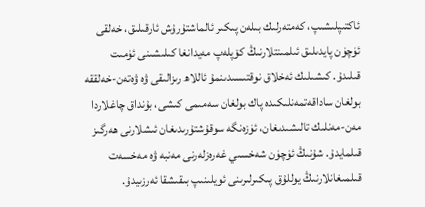ئاكتىپلىشىپ، كەمتەرلىك بىلەن پىكىر ئالماشتۇرۇش ئارقىلىق، خەلقى ئۈچۈن پايدىلىق ئىلمىنتلارنىڭ كۆپلەپ مەيدانغا كىلىشىنى ئۈمىت قىلىدۇ. كىشىلىك ئەخلاق نوقتىسىدىنمۇ ئاللاھ رىزالىقى ۋە ۋەتەن-خەلققە بولغان ساداقەتمەنلىكىدە پاك بولغان سەمىمى كىشى، بۇنداق چاغلاردا مەن-مەنلىك تالىشىدىغان، ئۈزەنگە سوقۇشتۇرىدىغان ئىشلارنى ھەرگىز قىلمايدۇ. شۇنىڭ ئۈچۈن شەخسىي غەرەزلەرنى مەنبە ۋە مەخسەت قىلمىغانلارنىڭ يوللۇق پىكىرلىرىنى ئويلىنىپ بىقىشقا ئەرزىيدۇ.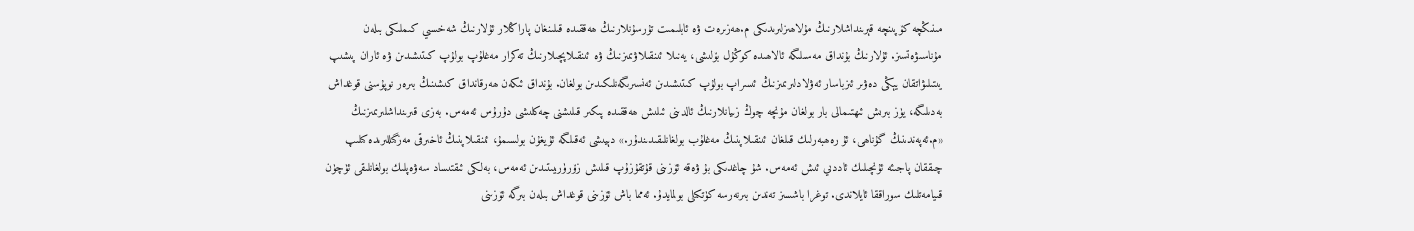مىنىڭچە كۆپىنچە قېرىنداشلارنىڭ مۇلاھىزلىرىدىكى م.ھەزىرەت ۋە ئابلىمىت تۇرسۇنلارنىڭ ھەققىدە قىلىنغان پاراڭلار ئۇلارنىڭ شەخسىي كىملىكى بىلەن مۇناسىۋەتسىز. ئۇلارنىڭ بۇنداق مەسىلىگە ئالاھىدە كوڭۇل بۆلىشى، يەنىلا ئىنقىلاۋىمىزنىڭ ۋە ئىنقىلاپچىلارنىڭ تەكرار مەغلۇپ بولۇپ كىتىشىدىن ۋە ئاران پىشىپ يىتىلىۋاتقان يېڭى دەۋىر ئىزباسار ئەۋلادلىرىمىزنىڭ ئىسراپ بولۇپ كىتىشىدىن ئەنسىرىگەنلىكىدىن بولغان. بۇنداق ئىكەن ھەرقانداق كىشىنىڭ بىرەر نوپۇسنى قوغداش بەدىلىگە، يۈز بىرىش ئىھتىمالى بار بولغان مۇنچە چوڭ زىيانلارنىڭ ئالدىنى ئىلىش ھەققىدە پىكىر قىلىشنى چەكلىشى دۇرۇس ئەمەس. بەزى قىرىنداشلىرىمىزنىڭ «م.ئەپەندىنىڭ گۇناھى، ئۇ رەھبەرلىك قىلغان ئىنقىلاپنىڭ مەغلۇب بولغانلىقىدىندۇر.» دېيىشى ئەقىلگە ئۇيغۇن بولسىمۇ، ئىنقىلاپنىڭ ئاخىرقى مەزگىللىرىدە كىلىپ چىققان پاجىئە ئۇنچىلىك ئاددىي ئىش ئەمەس. شۇ چاغدىكى بۇ ۋەقە ئۆزىنى قۇتقۇزۇپ قىلىش زۆرۈرىيىتىدىن ئەمەس، بەلكى ئىقتىساد سەۋەپلىك بولغانلىقى ئۈچۈن قىيامەتلىك سوراققا ئايلاندى. توغرا باشسىز تەندىن بىرنەرسە كۈتكىلى بولمايدۇ. ئەمما باش ئۆزىنى قوغداش بىلەن بىرگە ئۆزىنى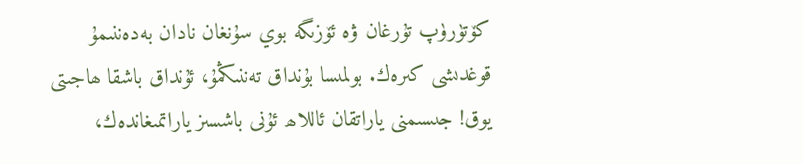كۆتۈرۈپ تۇرغان ۋە ئۆزىگە بوي سۇنغان نادان بەدەننىمۇ قوغدىشى كىرەك. بولمىسا بۇنداق تەننىڭمۇ، ئۇنداق باشقا ھاجىتى يوق! جىسىمنى ياراتقان ئاللاھ ئۇنى باشسىز ياراتمىغاندەك،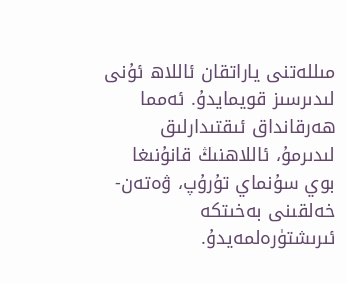مىللەتنى ياراتقان ئاللاھ ئۇنى لىدىرسىز قويمايدۇ. ئەمما ھەرقانداق ئىقتىدارلىق لىدىرمۇ، ئاللاھنىڭ قانۇنىغا بوي سۇنماي تۇرۇپ، ۋەتەن-خەلقىنى بەخىتكە ئىرىشتۈرەلمەيدۇ.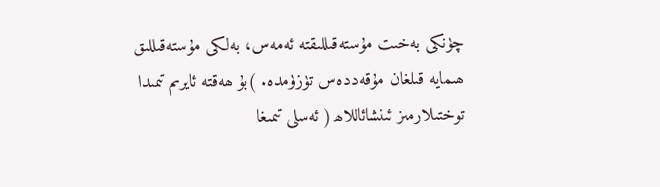چۈنكى بەخىت مۇستەقىللىقتە ئەمەس، بەلكى مۇستەقىللىق ھىمايە قىلغان مۇقەددەس تۈزۈمدە. )بۇ ھەقتە ئايرىم تىمىدا توختىلارمىز ئىنشائاللاھ( ئەسلى تىمىغا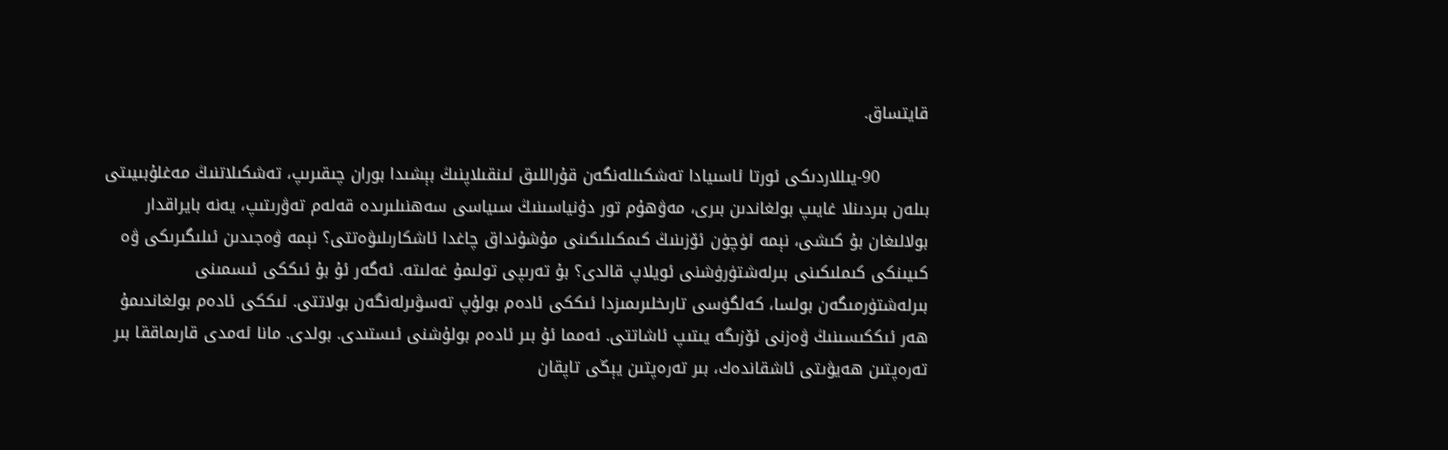قايتساق.

         90-يىللاردىكى ئورتا ئاسىيادا تەشكىللەنگەن قۇراللىق ئىنقىلاپنىڭ بېشىدا بوران چىقىرىپ، تەشكىلاتنىڭ مەغلۇبىيىتى بىلەن بىردىنلا غايىپ بولغاندىن بىرى، مەۋھۇم تور دۇنياسىنىڭ سىياسى سەھنىلىرىدە قەلەم تەۋرىتىپ، يەنە بايراقدار بولالىغان بۇ كىشى، نېمە ئۈچۈن ئۆزىنىڭ كىمكىلىكىنى مۇشۇنداق چاغدا ئاشكارىلىۋەتتى؟ نېمە ۋەجىدىن ئىلىگىرىكى ۋە كىيىنكى كىملىكىنى بىرلەشتۈرۈشنى ئويلاپ قالدى؟ بۇ تەرىپى تولىمۇ غەلىتە. ئەگەر ئۇ بۇ ئىككى ئىسمىنى بىرلەشتۈرمىگەن بولسا، كەلگۈسى تارىخلىرىمىزدا ئىككى ئادەم بولۇپ تەسۋىرلەنگەن بولاتتى. ئىككى ئادەم بولغاندىمۇ ھەر ئىككىسىنىڭ ۋەزنى ئۆزىگە يىتىپ ئاشاتتى. ئەمما ئۇ بىر ئادەم بولۇشنى ئىستىدى. بولدى. مانا ئەمدى قارىماققا بىر تەرەپتىن ھەيۋىتى ئاشقاندەك، بىر تەرەپتىن يېڭى تاپقان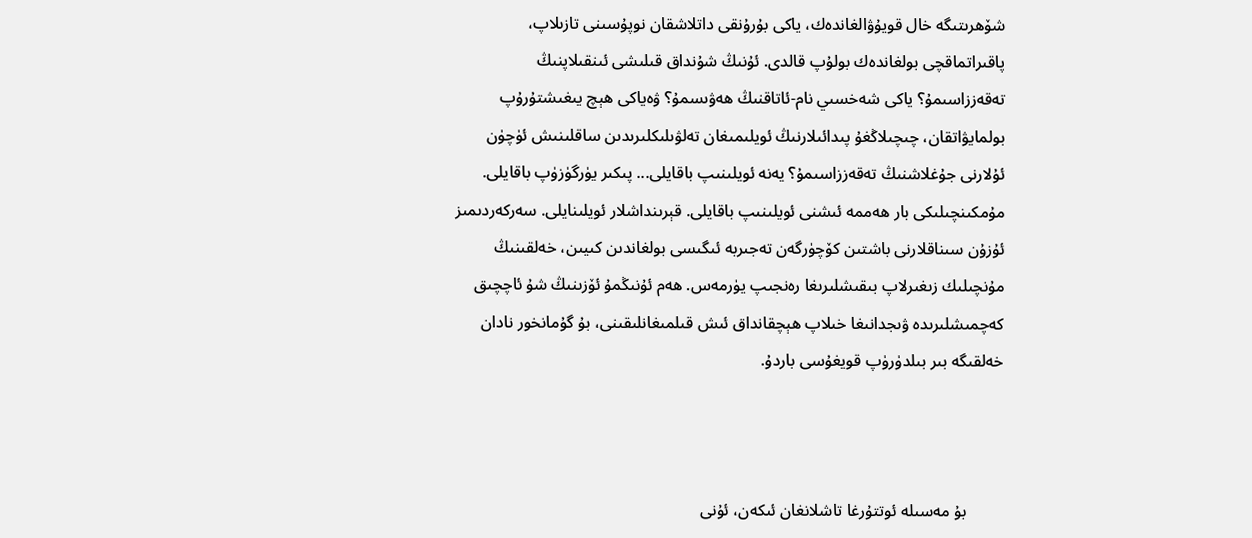شۆھرىتىگە خال قويۇۋالغاندەك، ياكى بۇرۇنقى داتلاشقان نوپۇسىنى تازىلاپ، پاقىراتماقچى بولغاندەك بولۇپ قالدى. ئۇنىڭ شۇنداق قىلىشى ئىنقىلاپنىڭ تەقەززاسىمۇ؟ ياكى شەخسىي نام-ئاتاقنىڭ ھەۋىسمۇ؟ ۋەياكى ھېچ يىغىشتۇرۇپ بولمايۋاتقان، چىچىلاڭغۇ پىدائىلارنىڭ ئويلىمىغان تەلۋىلىكلىرىدىن ساقلىنىش ئۈچۈن ئۇلارنى جۇغلاشنىڭ تەقەززاسىمۇ؟ يەنە ئويلىنىپ باقايلى... پىكىر يۈرگۈزۈپ باقايلى. مۇمكىنچىلىكى بار ھەممە ئىشنى ئويلىنىپ باقايلى. قېرىنداشلار ئويلىنايلى. سەركەردىمىز ئۇزۇن سىناقلارنى باشتىن كۆچۈرگەن تەجىربە ئىگىسى بولغاندىن كىيىن، خەلقىنىڭ مۇنچىلىك زىغىرلاپ بىقىشلىرىغا رەنجىپ يۈرمەس. ھەم ئۇنىڭمۇ ئۆزىنىڭ شۇ ئاچچىق كەچمىشلىرىدە ۋىجدانىغا خىلاپ ھېچقانداق ئىش قىلمىغانلىقىنى، بۇ گۇمانخور نادان خەلقىگە بىر بىلدۈرۈپ قويغۇسى باردۇ.



         بۇ مەسىلە ئوتتۇرغا تاشلانغان ئىكەن، ئۇنى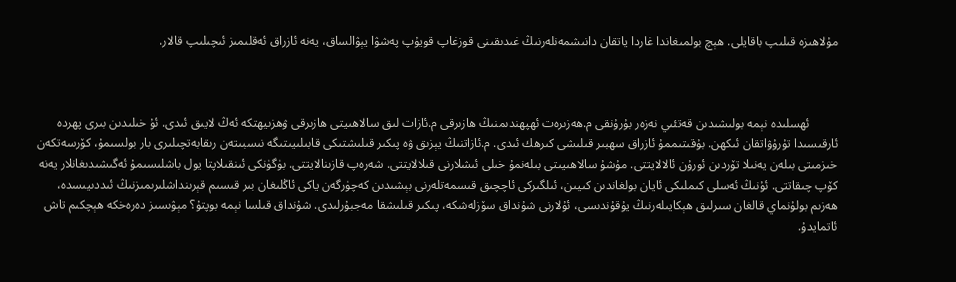مۇلاھىزە قىلىپ باقايلى. ھېچ بولمىغاندا غاردا ياتقان دانىشمەنلەرنىڭ غىدىقىنى قوزغاپ قويۇپ پەشۋا يېۋالساق، يەنە ئازراق ئەقلىمىز ئىچىلىپ قالار.



         ئهسلىدە نېمە بولىشىدىن قەتئىي نەزەر بۇرۇنقى م.ھەزىرەت ئهپهندىمنىڭ ھازىرقى م.ئازات لىق سالاھىيتى ھازىرقى ۋهزىيهتكه ئەڭ لايىق ئىدى. ئۇ خىلىدىن بىرى پهرده ئارقىسىدا تۇرۇۋاتقان ئىكهن. بۇقىتىممۇ ئازراق سهبىر قىلىشى كىرهك ئىدى. م.ئازاتنىڭ يېزىق ۋە پىكىر قىلىشتىكى قابىلىيىتىگە نىسبىتەن رىقابەتچىلىرى بار بولسىمۇ، كۆرسەتكەن خىزمىتى بىلەن يەنىلا تۆردىن ئورۇن ئالالايتتى. مۇشۇ سالاھىيىتى بىلەنمۇ خىلى ئىشلارنى قىلالايتتى. شەرەپ قازىنالايتتى. بۈگۈنكى ئىنقىلاپتا يول باشلىسىمۇ ئەگىشىدىغانلار يەنە كۆپ چىقاتتى. ئۇنىڭ ئەسلى كىملىكى ئايان بولغاندىن كىيىن، ئىلگىركى ئاچچىق قىسمەتلەرنى بېشىدىن كەچۈرگەن ياكى ئاڭلىغان بىر قىسىم قېرىنداشلىرىمىزنىڭ ئىددىيىسدە، ھەزىم بولۇنماي قالغان سىرلىق ھېكايىلەرنىڭ يۇقۇندىسى، ئۇلارنى شۇنداق سۆزلەشكە، پىكىر قىلىشقا مەجبۇرلىدى. شۇنداق قىلسا نېمە بوپتۇ؟ مېۋىسىز دەرەخكە ھېچكىم تاش ئاتمايدۇ.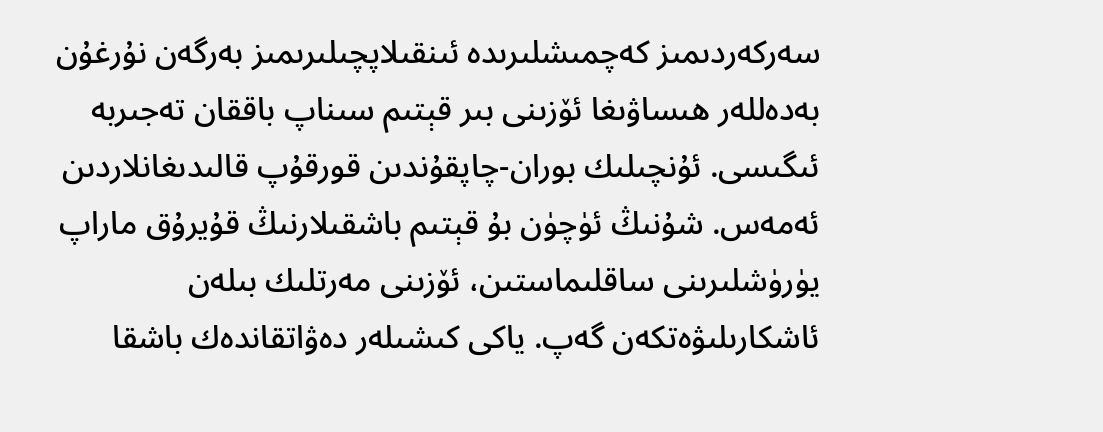سەركەردىمىز كەچمىشلىرىدە ئىنقىلاپچىلىرىمىز بەرگەن نۇرغۇن بەدەللەر ھىساۋىغا ئۆزىنى بىر قېتىم سىناپ باققان تەجىربە ئىگىسى. ئۇنچىلىك بوران-چاپقۇندىن قورقۇپ قالىدىغانلاردىن ئەمەس. شۇنىڭ ئۈچۈن بۇ قېتىم باشقىلارنىڭ قۇيرۇق ماراپ يۈرۈشلىرىنى ساقلىماستىن، ئۆزىنى مەرتلىك بىلەن ئاشكارىلىۋەتكەن گەپ. ياكى كىشىلەر دەۋاتقاندەك باشقا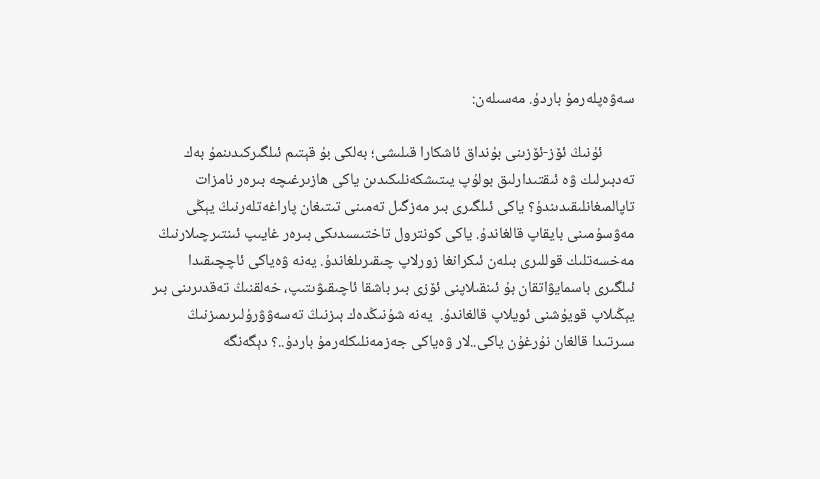سەۋەپلەرمۇ باردۇ. مەسىلەن:

         ئۇنىڭ ئۆز-ئۆزىنى بۇنداق ئاشكارا قىلىشى؛ بەلكى بۇ قېتىم ئىلگىركىدىنمۇ بەك تەدبىرلىك ۋە ئىقتىدارلىق بولۇپ يىتىشكەنلىكىدىن ياكى ھازىرغىچە بىرەر نامزات تاپالمىغانلىقىدىندۇ؟ ياكى ئىلگىرى بىر مەزگىل تەمىنى تىتىغان پاراغەتلەرنىڭ يېڭى مەۋسۇمىنى بايقاپ قالغاندۇ. ياكى كونترول تاختىسىدىكى بىرەر غايىپ ئىنتىرچىلارنىڭ مەخسەتلىك قوللىرى بىلەن ئىكرانغا زورلاپ چىقىرىلغاندۇ. يەنە ۋەياكى ئاچچىقىدا ئىلگىرى باسمايۋاتقان بۇ ئىنقىلاپنى ئۆزى بىر باشقا ئاچىقىۋىتىپ، خەلقنىڭ تەقدىرىنى بىر يېڭىلاپ قويۇشنى ئويلاپ قالغاندۇ.  يەنە شۇنىڭدەك بىزنىڭ تەسەۋۋرۇلىرىمىزنىڭ سىرتىدا قالغان نۇرغۇن ياكى..لار ۋەياكى جەزمەنلىكلەرمۇ باردۇ..؟ دېگەنگە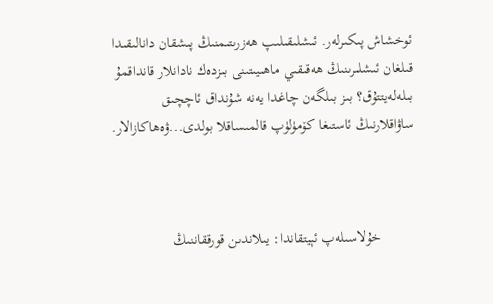ئوخشاش پىكىرلەر. ئىشلىقىلىپ ھەزرىتىمنىڭ پىشقان دانالىقىدا قىلغان ئىشلىرىنىڭ ھەقىقىي ماھىيىتىنى بىزدەك نادانلار قانداقمۇ بىلەلەيتتۇق؟ بىز بىلگەن چاغدا يەنە شۇنداق ئاچچىق ساۋاقلارنىڭ ئاستىغا كۆمۈلۈپ قالمىساقلا بولدى...ۋەھاكازالار.



         خۇلاسىلەپ ئېيتقاندا: يىلاندىن قورققاننىڭ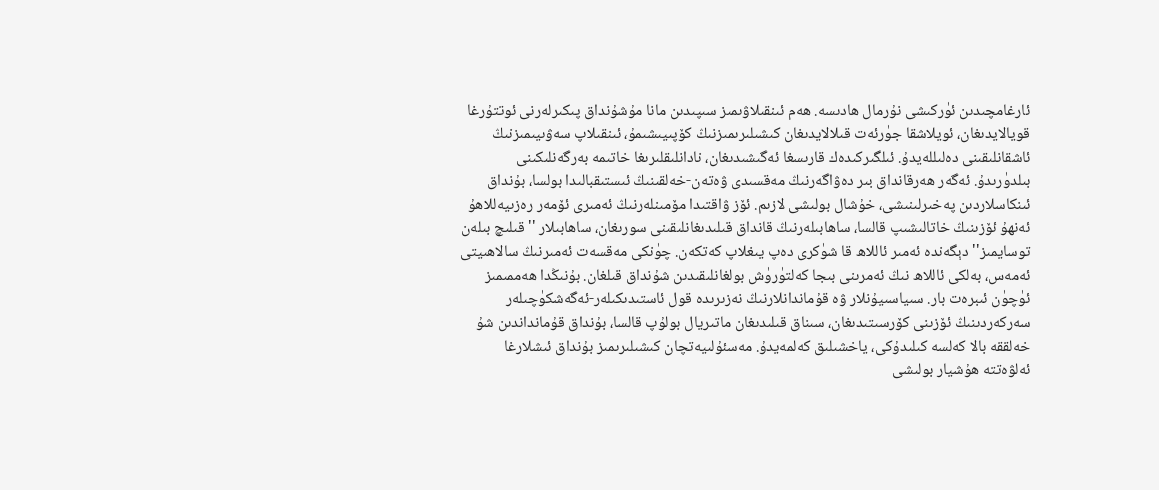ئارغامچىدىن ئۈركىشى نۇرمال ھادىسە. ھەم ئىنقىلاۋىمىز سىپىدىن مانا مۇشۇنداق پىكىرلەرنى ئوتتۇرغا قويالايدىغان، ئويلاشقا جۈرئەت قىلالايدىغان كىشىلىرىمىزنىڭ كۆپىيىشىمۇ، ئىنقىلاپ سەۋىيىمىزنىڭ ئاشقانلىقىنى دەلىللەيدۇ. ئىلگىركىدەك قارىسغا ئەگىشىدىغان، نادانلىقلىرىغا خاتىمە بەرگەنلىكىنى بىلدۈرىدۇ. ئەگەر ھەرقانداق بىر دەۋاگەرنىڭ مەقسىدى ۋەتەن-خەلقىنىڭ ئىستىقبالىدا بولسا، بۇنداق ئىنكاسلاردىن پەخىرلىنىشى، خۇشال بولىشى لازىم. ئۆز ۋاقتىدا مۆمىنلەرنىڭ ئەمىرى ئۆمەر رەزىيەللاھۇ ئەنھۇ ئۆزىنىڭ خاتالىشىپ قالسا، ساھابىلەرنىڭ قانداق قىلىدىغانلىقىنى سورىغان، ساھابىلار ''قىلىچ بىلەن توسايمىز'' دېگەندە ئەمىر ئاللاھ قا شۈكرى دەپ يىغلاپ كەتكەن. چۈنكى مەقسەت ئەمىرنىڭ سالاھىيتى ئەمەس، بەلكى ئاللاھ نىڭ ئەمرىنى بىجا كەلتۈرۈش بولغانلىقىدىن شۇنداق قىلغان. بۇنىڭدا ھەممىمىز ئۈچۈن ئىبرەت بار. سىياسىيۇنلار ۋە قۇماندانلارنىڭ نەزىرىدە قول ئاستىدىكىلەر-ئەگەشكۈچىلەر سەركەردىنىڭ ئۆزىنى كۆرسىتىدىغان، سىناق قىلىدىغان ماتىريال بولۇپ قالسا، بۇنداق قۇمانداندىن شۇ خەلققە بالا كەلسە كىلىدۇكى، ياخشىلىق كەلمەيدۇ. مەسئۇلىيەتچان كىشىلىرىمىز بۇنداق ئىشلارغا ئەلۋەتتە ھۇشيار بولىشى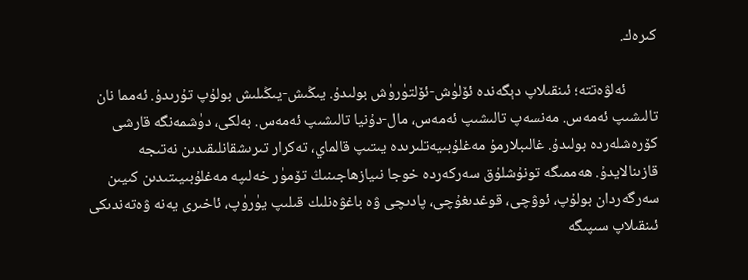كىرەك.

         ئەلۋەتتە؛ ئىنقىلاپ دېگەندە ئۆلۈش-ئۆلتۈرۈش بولىدۇ. يىڭىش-يىڭىلىش بولۇپ تۇرىدۇ. ئەمما نان تالىشىپ ئەمەس. مەنسەپ تالىشىپ ئەمەس، مال-دۇنيا تالىشىپ ئەمەس. بەلكى، دۈشمەنگە قارشى كۆرەشلەردە بولىدۇ. غالىبلارمۇ مەغلۇبىيەتلىرىدە يىتىپ قالماي، تەكرار تىرىشقانلىقىدىن نەتىجە قازىنالايدۇ. ھەممىگە تونۇشلۇق سەركەردە خوجا نىيازھاجىنىڭ تۆمۈر خەلىپە مەغلۇبىيىتىدىن كىيىن سەرگەردان بولۇپ، ئوۋچى، قوغدىغۇچى، پادىچى ۋە باغۋەنلىك قىلىپ يۈرۈپ، ئاخىرى يەنە ۋەتەندىكى ئىنقىلاپ سىپىگە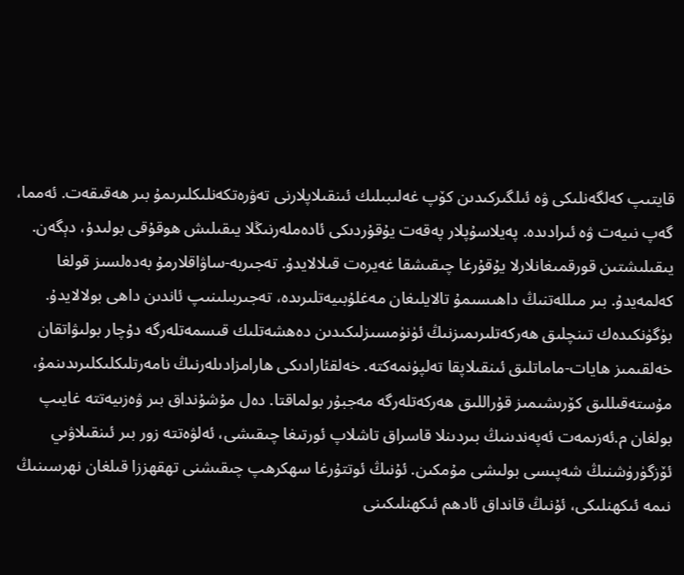قايتىپ كەلگەنلىكى ۋە ئىلگىركىدىن كۆپ غەلىبىلىك ئىنقىلاپلارنى تەۋرەتكەنلىكلىرىمۇ بىر ھەقىقەت. ئەمما، گەپ نىيەت ۋە ئىرادىدە. پەيلاسۇپلار پەقەت يۇقۇردىكى ئادەملەرنىڭلا يىقىلىش ھوقۇقى بولىدۇ، دېگەن. يىقىلىشتىن قورقمىغانلارلا يۇقۇرغا چىقىشقا غەيرەت قىلالايدۇ. تەجىربە-ساۋاقلارمۇ بەدەلسىز قولغا كەلمەيدۇ. بىر مىللەتنىڭ داھىسىمۇ تالايلىغان مەغلۇبىيەتلىرىدە، تەجىربىلىنىپ ئاندىن داھى بولالايدۇ. بۈگۈنكىدەك تىنچلىق ھەركەتلىرىمىزنىڭ ئۈنۈمسىزلىكىدىن دەھشەتلىك قىسمەتلەرگە دۇچار بولىۋاتقان خەلقىمىز ھايات-ماماتلىق ئىنقىلاپقا تەلپۈنمەكتە. خەلقئارادىكى ھارامزادىلەرنىڭ نامەرتلىكلىكلىرىدىنمۇ، مۇستەقىللىق كۆرىشىمىز قۇراللىق ھەركەتلەرگە مەجبۇر بولماقتا. دەل مۇشۇنداق بىر ۋەزىيەتتە غايىپ بولغان م.ئەزىمەت ئەپەندىنىڭ بىردىنلا قاسراق تاشلاپ ئورتىغا چىقىشى، ئەلۋەتتە زور بىر ئىنقىلاۋىي ئۆزگۈرۈشنىڭ شەپىسى بولىشى مۇمكىن. ئۇنىڭ ئوتتۇرغا سهكرهپ چىقىشنى تهقهززا قىلغان نهرسىنىڭ نىمه ئىكهنلىكى، ئۇنىڭ قانداق ئادهم ئىكهنلىكىنى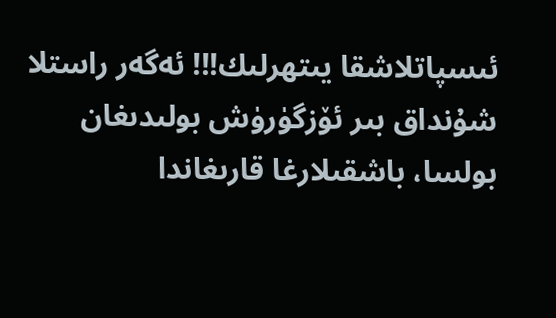ئىسپاتلاشقا يىتهرلىك!!! ئەگەر راستلا شۇنداق بىر ئۆزگۈرۈش بولىدىغان بولسا، باشقىلارغا قارىغاندا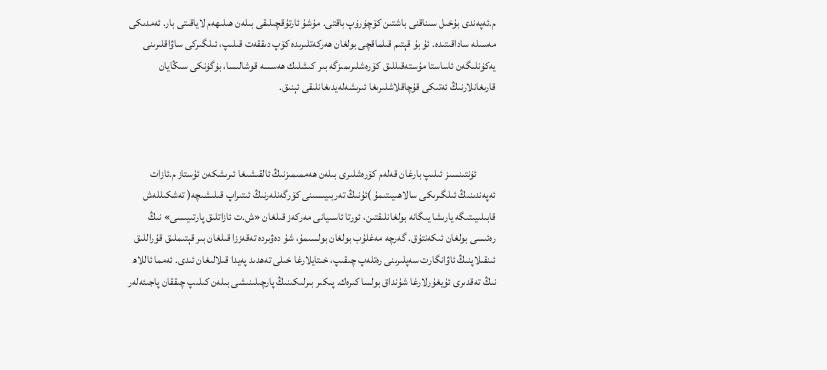م.ئەپەندى بۇخىل سىناقنى باشتىن كۆچۈرۈپ باقتى. مۇشۇ ئارتۇقچىلىقى بىلەن ھىلىھەم لاياقىتى بار. ئەمدىكى مەسىلە ساداقىتىدە. ئۇ بۇ قېتىم قىلماقچى بولغان ھەركەتلىرىدە كۆپ دىققەت قىلىپ، ئىلگىركى ساۋاقلىرىنى يەكۈنلىگەن ئاساستا مۇستەقىللىق كۆرەشلىرىمىزگە بىر كىشلىك ھەسسە قوشالىسا، بۈگۈنكى سىڭايان قارىغانلارنىڭ ئەتىكى قۇچاقلاشلىرىغا ئىرىشەلەيدىغانلىقى ئېنىق.



         ئۈنتىنسىز ئىلىپ بارغان قەلەم كۆرەشلىرى بىلەن ھەممىمىزنىڭ ئالقىشىغا ئىرىشكەن ئۇستاز م.ئازات ئەپەندىنىڭ ئىلگىرىكى سالاھىيىتىمۇ )ئۇنىڭ تەربىيىسىنى كۆرگەنلەرنىڭ ئىتىراپ قىلىشىچە( تەشكىللەش قابىلىيىتىگە يارىشا يىگانە بولغانلىقتىن، ئورتا ئاسىيانى مەركەز قىلغان «ش.ت ئازاتلىق پارتىيىسى» نىڭ رەئىسى بولغان ئىكەنتۇق. گەرچە مەغلۇب بولغان بولسىمۇ، شۇ دەۋىردە تەقەززا قىلغان بىر قېتىملىق قۇراللىق ئىنقىلاپنىڭ ئاۋانگارت سەپلىرىنى رەتلەپ چىقىپ، خىتايلارغا خىلى تەھدىد پەيدا قىلالىغان ئىدى. ئەمما ئاللاھ نىڭ تەقدىرى ئۇيغۇرلارغا شۇنداق بولسا كىرەك. پىكىر بىرلىكىنىڭ پارچىلىنىشى بىلەن كىلىپ چىققان پاجىئەلەر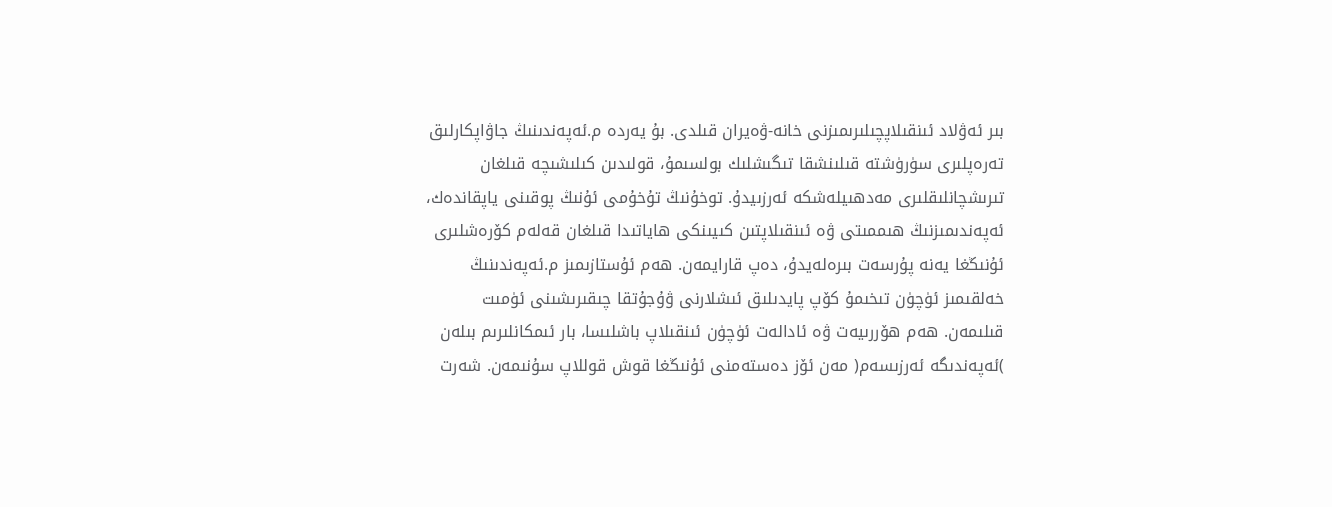بىر ئەۋلاد ئىنقىلاپچىلىرىمىزنى خانە-ۋەيران قىلدى. بۇ يەردە م.ئەپەندىنىڭ جاۋاپكارلىق تەرەپلىرى سۈرۈشتە قىلىنشقا تىگىشلىك بولسىمۇ، قولىدىن كىلىشىچە قىلغان تىرىشچانلىقلىرى مەدھىيلەشكە ئەرزىيدۇ. توخۇنىڭ تۇخۇمى ئۇنىڭ پوقىنى ياپقاندەك، ئەپەندىمىزنىڭ ھىممىتى ۋە ئىنقىلاپتىن كىيىنكى ھاياتىدا قىلغان قەلەم كۆرەشلىرى ئۇنىڭغا يەنە پۇرسەت بىرەلەيدۇ، دەپ قارايمەن. ھەم ئۇستازىمىز م.ئەپەندىنىڭ خەلقىمىز ئۈچۈن تىخىمۇ كۆپ پايدىلىق ئىشلارنى ۋۇجۇتقا چىقىرىشىنى ئۈمىت قىلىمەن. ھەم ھۆررىيەت ۋە ئادالەت ئۈچۈن ئىنقىلاپ باشلىسا، بار ئىمكانلىرىم بىلەن )ئەپەندىگە ئەرزىسەم( مەن ئۆز دەستەمنى ئۇنىڭغا قوش قوللاپ سۇنىمەن. شەرت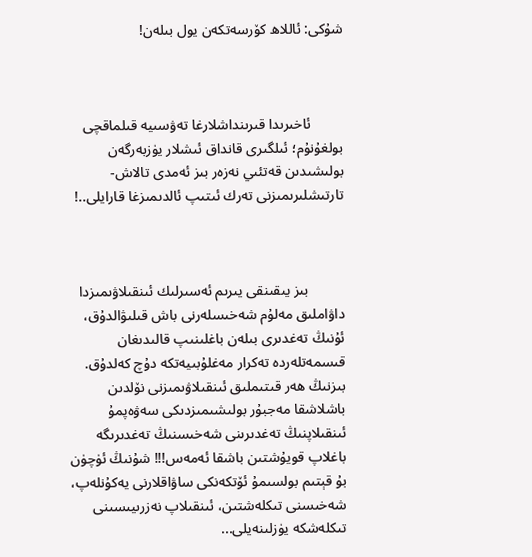شۇكى: ئاللاھ كۆرسەتكەن يول بىلەن!



         ئاخىرىدا قىرىنداشلارغا تەۋسىيە قىلماقچى بولغۇنۇم؛ ئىلگىرى قانداق ئىشلار يۈزبەرگەن بولىشىدىن قەتئىي نەزەر بىز ئەمدى تالاش-تارتىشلىرىمىزنى تەرك ئىتىپ ئالدىمىزغا قارايلى..!



          بىز يىقىنقى يىرىم ئەسىرلىك ئىنقىلاۋىمىزدا داۋاملىق مەلۇم شەخىسلەرنى باش قىلىۋالدۇق، ئۇنىڭ تەغدىرى بىلەن باغلىنىپ قالىدىغان قىسمەتلەردە تەكرار مەغلۇبىيەتكە دۇچ كەلدۇق. بىزنىڭ ھەر قىتىملىق ئىنقىلاۋىمىزنى نۆلدىن باشلاشقا مەجبۇر بولىشىمىزدىكى سەۋەپمۇ ئىنقىلاپنىڭ تەغدىرىنى شەخىسنىڭ تەغدىرىگە باغلاپ قويۇشتىن باشقا ئەمەس!!! شۇنىڭ ئۈچۈن بۇ قېتىم بولسىمۇ ئۆتكەنكى ساۋاقلارنى يەكۇنلەپ، شەخىسنى تىكلەشتىن، ئىنقىلاپ نەزرىيىسىنى تىكلەشكە يۈزلىنەيلى...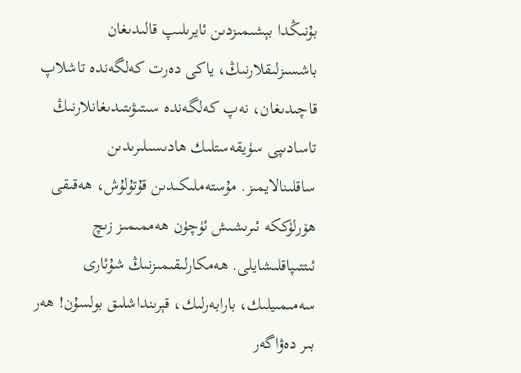بۇنىڭدا بېشىمىزدىن ئايرىلىپ قالىدىغان باشسىزلىقلارنىڭ، ياكى دەرت كەلگەندە تاشلاپ قاچىدىغان، نەپ كەلگەندە سىتىۋىتىدىغانلارنىڭ تاسادىپى سۈيقەستلىك ھادىسىلىرىدىن ساقلىنالايمىز. مۇستەملىكىدىن قۇتۇلۇش، ھەقىقى ھۆرلۈككە ئىرىشىش ئۈچۈن ھەممىمىز زىچ ئىتتىپاقلىشايلى. ھەمكارلىقىمىزنىڭ شۇئارى سەمىمىيلىك، بارابەرلىك، قېرىنداشلىق بولسۇن! ھەر بىر دەۋاگەر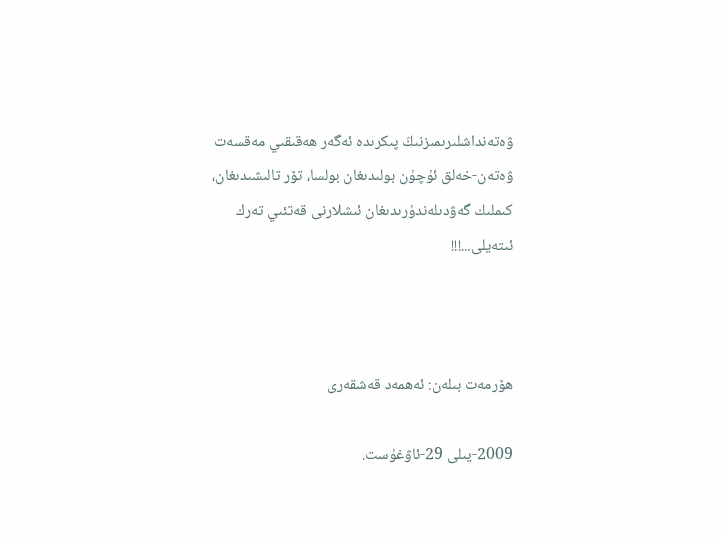ۋەتەنداشلىرىمىزنىڭ پىكرىدە ئەگەر ھەقىقىي مەقسەت ۋەتەن-خەلق ئۇچۇن بولىدىغان بولسا، تۆر تالىشىدىغان، كىملىك گەۋدىلەندۇرىدىغان ئىشلارنى قەتئىي تەرك ئىتەيلى...!!!



ھۆرمەت بىلەن: ئەھمەد قەشقەرى

2009-يىلى 29-ئاۋغۇست.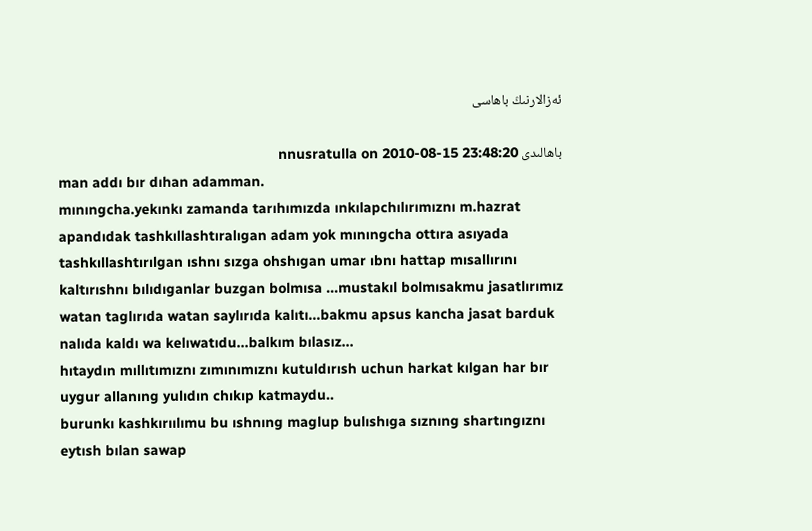ئەزالارنىڭ باھاسى

باھالىدى nnusratulla on 2010-08-15 23:48:20
man addı bır dıhan adamman.
mınıngcha.yekınkı zamanda tarıhımızda ınkılapchılırımıznı m.hazrat apandıdak tashkıllashtıralıgan adam yok mınıngcha ottıra asıyada tashkıllashtırılgan ıshnı sızga ohshıgan umar ıbnı hattap mısallırını kaltırıshnı bılıdıganlar buzgan bolmısa ...mustakıl bolmısakmu jasatlırımız watan taglırıda watan saylırıda kalıtı...bakmu apsus kancha jasat barduk nalıda kaldı wa kelıwatıdu...balkım bılasız...
hıtaydın mıllıtımıznı zımınımıznı kutuldırısh uchun harkat kılgan har bır uygur allanıng yulıdın chıkıp katmaydu..
burunkı kashkırıılımu bu ıshnıng maglup bulıshıga sıznıng shartıngıznı eytısh bılan sawap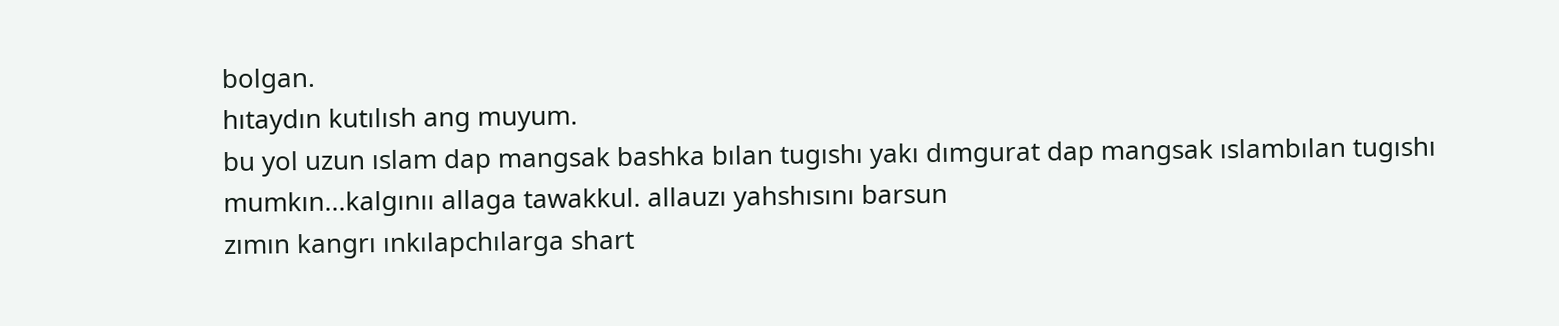bolgan.
hıtaydın kutılısh ang muyum.
bu yol uzun ıslam dap mangsak bashka bılan tugıshı yakı dımgurat dap mangsak ıslambılan tugıshı mumkın...kalgınıı allaga tawakkul. allauzı yahshısını barsun
zımın kangrı ınkılapchılarga shart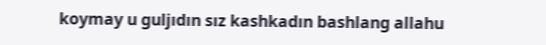koymay u guljıdın sız kashkadın bashlang allahu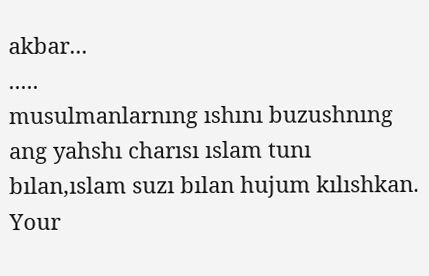akbar...
.....
musulmanlarnıng ıshını buzushnıng ang yahshı charısı ıslam tunı bılan,ıslam suzı bılan hujum kılıshkan.
Your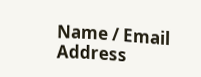Name / Email Address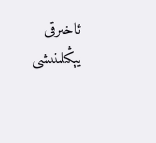ئاخىرقى يېڭىلىنىشى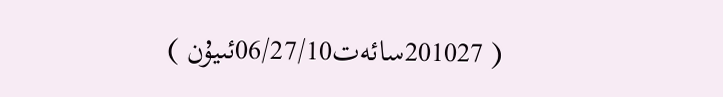( 201027سائەت06/27/10ئىيۇن )